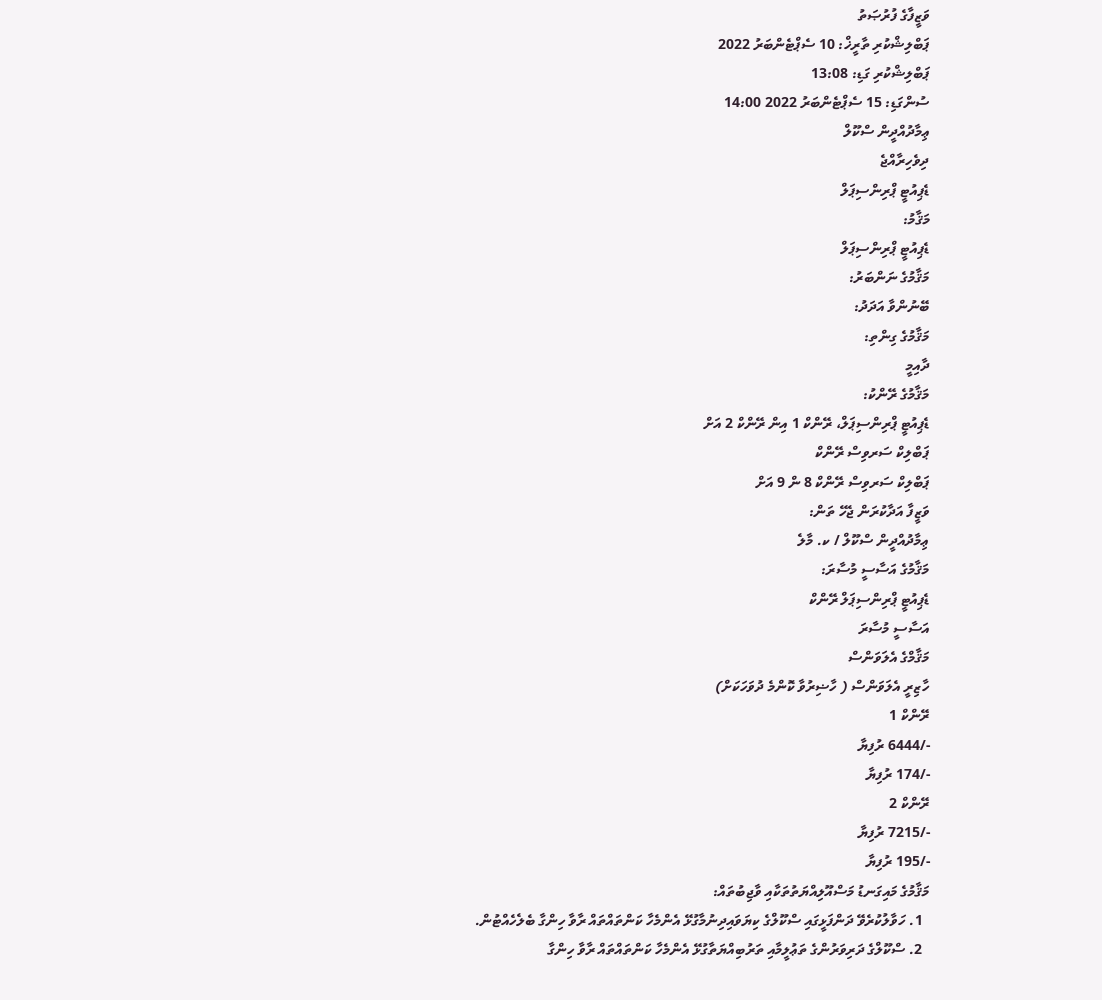ވަޒީފާގެ ފުރުޞަތު
ޕަބްލިޝްކުރި ތާރީޚް: 10 ސެޕްޓެންބަރު 2022
ޕަބްލިޝްކުރި ގަޑި: 13:08
ސުންގަޑި: 15 ސެޕްޓެންބަރު 2022 14:00
ޢިމާދުއްދީން ސްކޫލް
ދިވެހިރާއްޖެ
ޑެޕިއުޓީ ޕްރިންސިޕަލް
މަޤާމު:
ޑެޕިއުޓީ ޕްރިންސިޕަލް
މަޤާމުގެ ނަންބަރު:
ބޭނުންވާ އަދަދު:
މަޤާމުގެ ގިންތި:
ދާއިމީ
މަޤާމުގެ ރޭންކު:
ޑެޕިއުޓީ ޕްރިންސިޕަލް، ރޭންކް 1 އިން ރޭންކް 2 އަށް
ޕަބްލިކް ސަރވިސް ރޭންކް
ޕަބްލިކް ސަރވިސް ރޭންކް 8 ން 9 އަށް
ވަޒީފާ އަދާކުރަން ޖެހޭ ތަން:
ޢިމާދުއްދީން ސްކޫލް / ކ. މާލެ
މަޤާމުގެ އަސާސީ މުސާރަ:
ޑެޕިއުޓީ ޕްރިންސިޕަލް ރޭންކް
އަސާސީ މުސާރަ
މަޤާމްގެ އެލަވަންސް
ހާޒިރީ އެލަވަންސް ( ހާޟިރުވާ ކޮންމެ ދުވަހަކަށް)
ރޭންކް 1
-/6444 ރުފިޔާ
-/174 ރުފިޔާ
ރޭންކް 2
-/7215 ރުފިޔާ
-/195 ރުފިޔާ
މަޤާމުގެ މައިގަނޑު މަސްއޫލިއްޔަތުތަކާއި ވާޖިބުތައް:
  1. ހަވާލުކުރެވޭ ދަންފަޅީގައި ސްކޫލްގެ ކިޔަވައިދިނުމާގުޅޭ އެންމެހާ ކަންތައްތައް ރާވާ ހިންގާ ބެލެހެއްޓުން.
  2. ސްކޫލްގެ ދަރިވަރުންގެ ތަޢުލީމާއި ތަރުބިއްޔަތާގުޅޭ އެންމެހާ ކަންތައްތައް ރާވާ ހިންގާ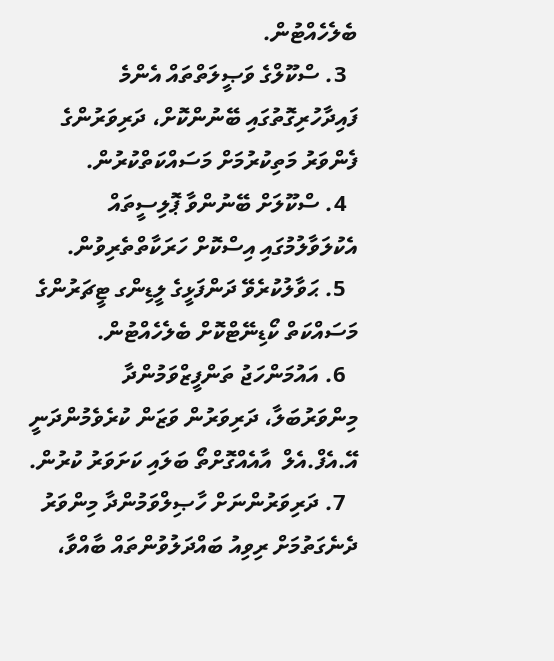ބެލެހެއްޓުން.
  3. ސްކޫލްގެ ވަޞީލަތްތައް އެންމެ ފައިދާހުރިގޮތުގައި ބޭނުންކޮށް، ދަރިވަރުންގެ ފެންވަރު މަތިކުރުމަށް މަސައްކަތްކުރުން.
  4. ސްކޫލަށް ބޭނުންވާ ޕޮލިސީތައް އެކުލަވާލުމުގައި އިސްކޮށް ހަރަކާތްތެރިވުން.
  5. ޙަވާލުކުރެވޭ ދަންފަޅީގެ ލީޑިންގ ޓީޗަރުންގެ މަސައްކަތް ކޯޑިނޭޓްކޮށް ބެލެހެއްޓުން.
  6. އައުމަންހަޖު ތަންފީޒްވަމުންދާ މިންވަރުބަލާ، ދަރިވަރުން ވަޒަން ކުރެވެމުންދަނީ އޭ.އެފް.އެލް  އާއެއްގޮށްތޯ ބަލައި ކަށަވަރު ކުރުން.
  7. ދަރިވަރުންނަށް ހާޞިލްވަމުންދާ މިންވަރު ދެނެގަތުމަށް ރިވިއު ބައްދަލުވުންތައް ބާއްވާ،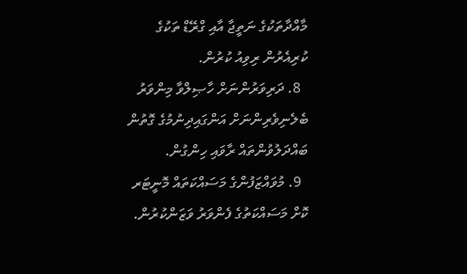މާއްދާތަކުގެ ނަތީޖާ އާއި ގްރޭޑް ތަކުގެ ކުރިއެރުން ރިވިއު ކުރުން.
  8. ދަރިވަރުންނަށް ހާޞިލްވާ މިންވަރު ބެލެނިވެރިންނަށް އަންގައިދިނުމުގެ ގޮތުން ބައްދަލުވުންތައް ރާވައި ހިންގުން.
  9. މުވައްޒަފުންގެ މަސައްކަތައް މޮނީޓަރ ކޮށް މަސައްކަތުގެ ފެންވަރު ވަޒަންކުރުން.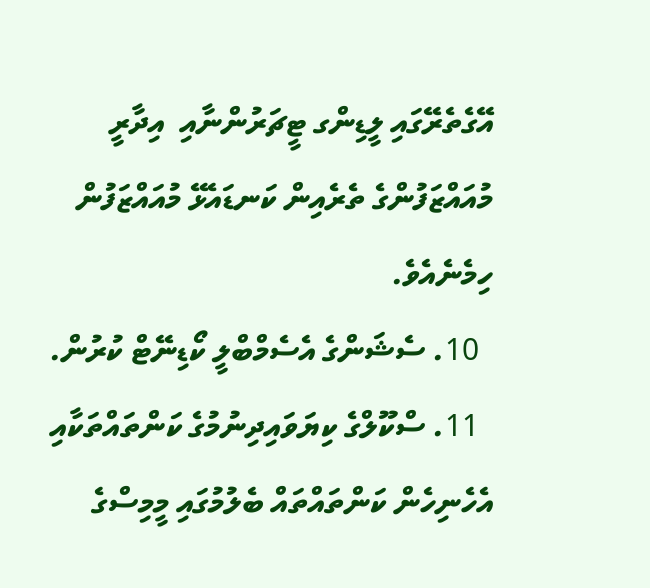އޭގެތެރޭގައި ލީޑިންގ ޓީޗަރުންނާއި  އިދާރީ މުއައްޒަފުންގެ ތެރެއިން ކަނޑައެޅޭ މުއައްޒަފުން ހިމެނެއެވެ.
  10. ސެޝަންގެ އެސެމްބްލީ ކޯޑިނޭޓް ކުރުން.
  11. ސްކޫލްގެ ކިޔަވައިދިނުމުގެ ކަންތައްތަކާއި އެހެނިހެން ކަންތައްތައް ބެލުމުގައި މީމިސްގެ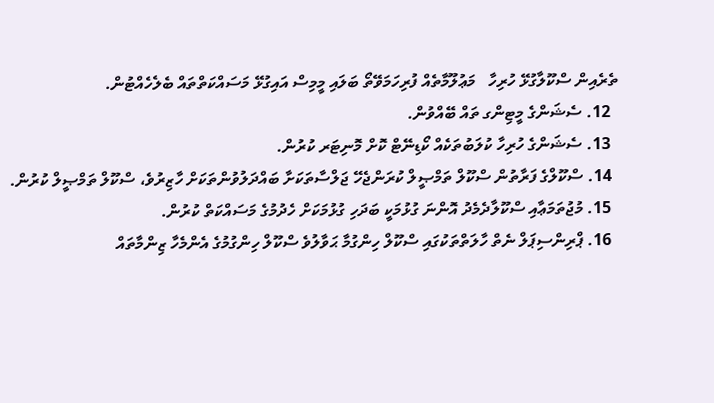ތެރެއިން ސްކޫލާގުޅޭ ހުރިހާ   މަޢުލޫމާތެއް ފުރިހަމަވޭތޯ ބަލައި މީމިސް އައިގުޅޭ މަސައްކަތްތައް ބެލެހެއްޓުން.
  12. ސެޝަންގެ މީޓިންގ ތައް ބޭއްވުން.
  13. ސެޝަންގެ ހުރިހާ ކުލަބުތަކެއް ކޯޑިނޭޓް ކޮށް މޮނިޓަރ ކުރުން.
  14. ސްކޫލްގެ ފަރާތުން ސްކޫލް ތަމްޞީލް ކުރަންޖެހޭ ޖަލްސާތަކަށާ ބައްދަލުވުންތަކަށް ހާޒިރުވެ، ސްކޫލް ތަމްޞީލް ކުރުން.
  15. މުޖުތަމަޢާއި ސްކޫލާދެމެދު އޮންނަ ގުޅުމަކީ ބަދަހި ގުޅުމަކަށް ހެދުމުގެ މަސައްކަތް ކުރުން.
  16. ޕްރިންސިޕަލް ނެތް ހާލަތްތަކުގައި ސްކޫލް ހިންގުމާ ޙަވާލުވެ ސްކޫލް ހިންގުމުގެ އެންމެހާ ޒިންމާތައް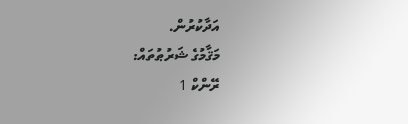އަދާކުރުން.
މަޤާމުގެ ޝަރުޠުތައް:
ރޭންކް 1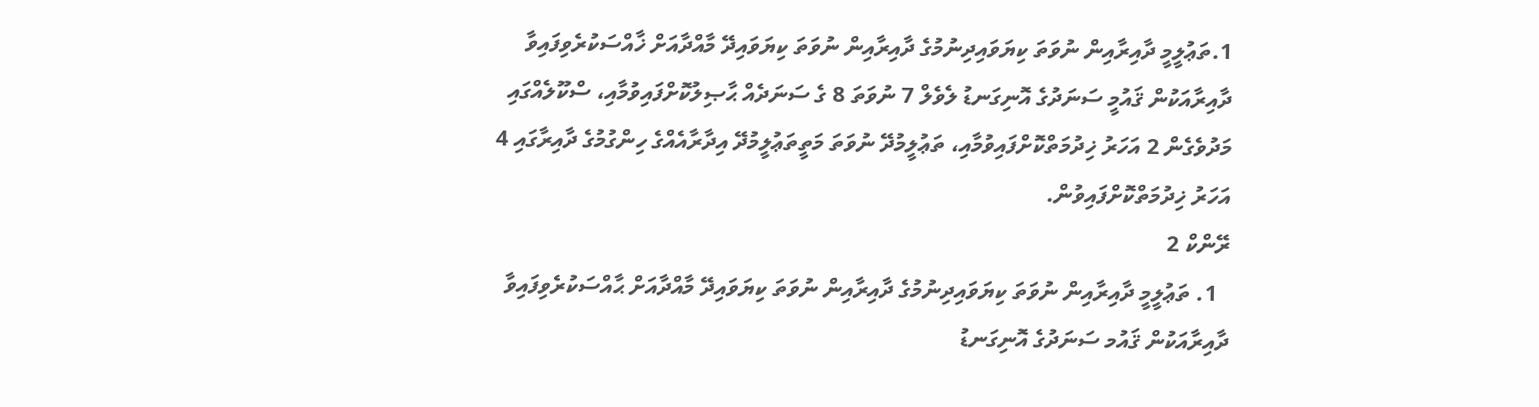1.ތަޢުލީމީ ދާއިރާއިން ނުވަތަ ކިޔަވައިދިނުމުގެ ދާއިރާއިން ނުވަތަ ކިޔަވައިދޭ މާއްދާއަށް ޚާއްސަކުރެވިފައިވާ ދާއިރާއަކުން ޤައުމީ ސަނަދުގެ އޮނިގަނޑު ލެވެލް 7 ނުވަތަ 8 ގެ ސަނަދެއް ޙާޞިލުކޮށްފައިވުމާއި، ސްކޫލެއްގައި މަދުވެގެން 2 އަހަރު ޚިދުމަތްކޮށްފައިވުމާއި، ތަޢުލީމުދޭ ނުވަތަ މަތީތަޢުލީމުދޭ އިދާރާއެއްގެ ހިންގުމުގެ ދާއިރާގައި 4 އަހަރު ޚިދުމަތްކޮށްފައިވުން.
ރޭންކް 2
  1. ތަޢުލީމީ ދާއިރާއިން ނުވަތަ ކިޔަވައިދިނުމުގެ ދާއިރާއިން ނުވަތަ ކިޔަވައިދޭ މާއްދާއަށް ޙާއްސަކުރެވިފައިވާ ދާއިރާއަކުން ޤައުމ ސަނަދުގެ އޮނިގަނޑު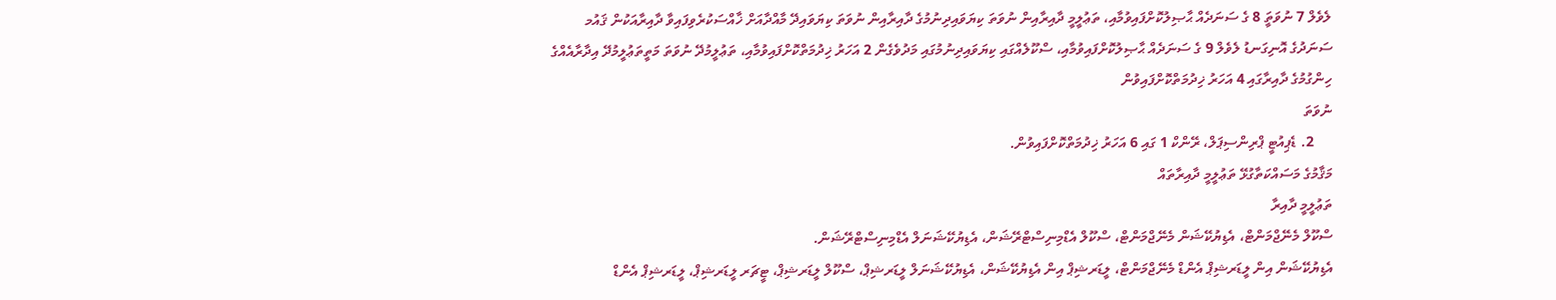ލެވެލް 7 ނުވަތަީ 8 ގެ ސަނަދެއް ޙާޞިލުކޮށްފައިވުމާއި، ތަޢުލީމީ ދާއިރާއިން ނުވަތަ ކިޔަވައިދިނުމުގެ ދާއިރާއިން ނުވަތަ ކިޔަވައިދޭ މާއްދާއަށް ޚާއްސަކުރެވިފައިވާ ދާއިރާއަކުން ޤައުމ ސަނަދުގެ އޮނިގަނޑު ލެވެލް 9 ގެ ސަނަދެއް ޙާޞިލުކޮށްފައިވުމާއި، ސްކޫލެއްގައި ކިޔަވައިދިނުމުގައި މަދުވެގެން 2 އަހަރު ޚިދުމަތްކޮށްފައިވުމާއި، ތަޢުލީމުދޭ ނުވަތަ މަތީތަޢުލީމުދޭ އިދާރާއެއްގެ ހިންގުމުގެ ދާއިރާގައި 4 އަހަރު ޚިދުމަތްކޮށްފައިވުން
ނުވަތަ
     2. ޑެޕިއުޓީ ޕްރިންސިޕަލް، ރޭންކް 1 ގައި 6 އަހަރު ޚިދުމަތްކޮށްފައިވުން.
މަޤާމުގެ މަސައްކަތާގުޅޭ ތަޢުލީމީ ދާއިރާތައް
ތަޢުލީމީ ދާއިރާ
ސްކޫލް މެނޭޖްމަންޓް، އެޑިޔުކޭޝަން މެނޭޖްމަންޓް، ސްކޫލް އެޑްމިނިސްޓްރޭޝަން، އެޑިޔުކޭޝަނަލް އެޑްމިނިސްޓްރޭޝަން.
އެޑިޔުކޭޝަން އިން ލީޑަރޝިޕް އެންޑް މެނޭޖްމަންޓް، ލީޑަރޝިޕް އިން އެޑިޔުކޭޝަން، އެޑިޔުކޭޝަނަލް ލީޑަރޝިޕް، ސްކޫލް ލީޑަރޝިޕް، ޓީޗަރ ލީޑަރޝިޕް، ލީޑަރޝިޕް އެންޑް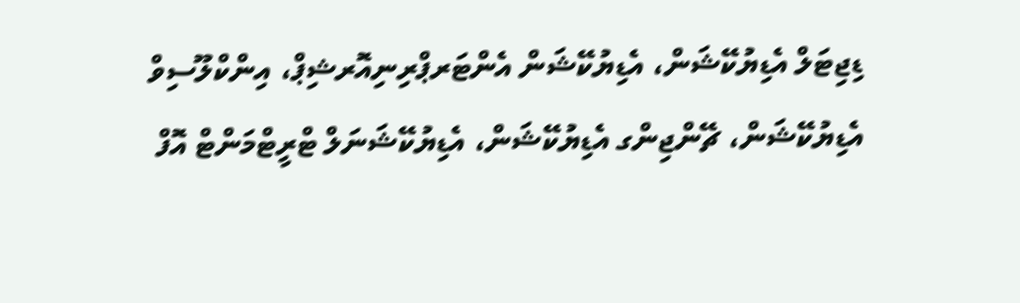ޑިޖިޓަލް އެޑިޔުކޭޝަން، އެޑިޔުކޭޝަން އެންޓަރޕްރިނިއޮރޝިޕް، އިންކްލޫސިވް އެޑިޔުކޭޝަން، ޗޭންޖިންގ އެޑިޔުކޭޝަން، އެޑިޔުކޭޝަނަލް ޓްރީޓްމަންޓް އޮފް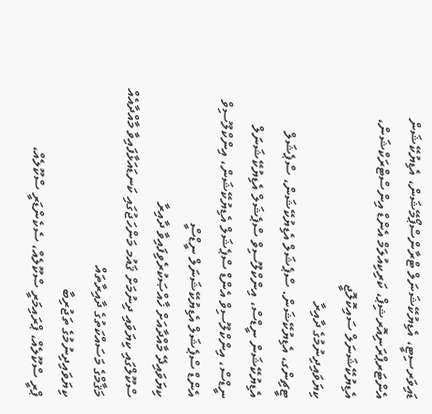ޑައިވަރސިޓީ، އެޑިޔުކޭޝަނަލް ޓްރާންސްޕޯމޭޝަން، އެޑިޔުކޭޝަން އެންޓަރޕްރަނިއޮރޝިޕް، ކަރިކިއުލަމް އެންޑް އިންސްޓްރަކްޝަން، އެޑިޔުކޭޝަނަލް ސައިކޮލޮޖީ
ކިޔަވައިދިނުމުގެ ދާއިރާ
ޓީޗިންގ، އެޑިޔުކޭޝަން. ސްޕެޝަލް އެޑިޔުކޭޝަން، ސްޕެޝަލް އެޑިޔުކޭޝަން ނީޑްސް، އިންކްލޫސިވް ސްޕެޝަލް އެޑިޔުކޭޝަނަލް ނީޑްސް، އިންކްލޫސިވް އެންޑް ސްޕެޝަލް އެޑިޔުކޭޝަން، އިންކްލޫސިވް އެންޑް ސްޕެޝަލް އެޑިޔުކޭޝަނަލް ނީޑްސްީ
ކިޔަވައިދޭ މާއްދާއަށް ޚާއްޞަކުރެވިފައިވާ ދާއިރާ
ސްކޫލްގައި ކިޔަވައި ދިނުމަށް ޤައުމ މަންހަޖުގައި ކަނޑައަޅާފައިވާ މާއްދާއެއް
މަޤާމްގެ މަސައްކަތުގެ ދާއިރާތައް
ކިޔަވައިދިނުމުގެ ތަޖުރިބާ
ޕްރީ ސްކޫލެއް، ޕްރައިމަރީ ސްކޫލެއް، ސެކެންޑަރީ ސްކޫލެއް،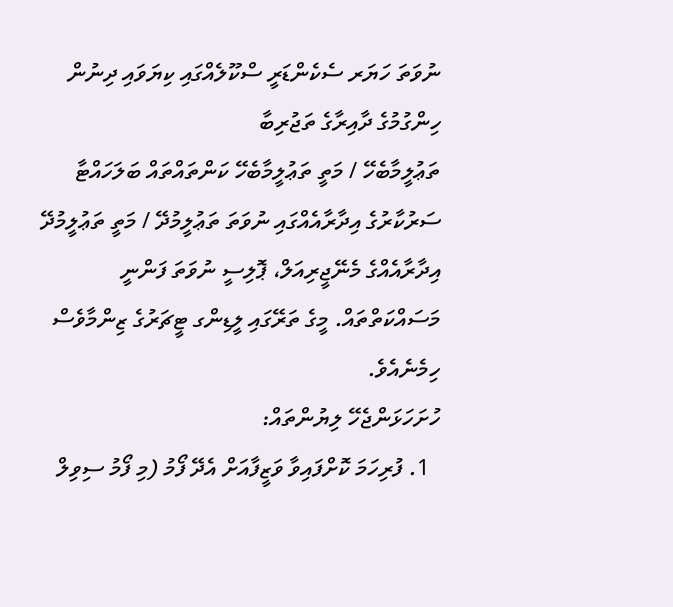ނުވަތަ ހަޔަރ ސެކެންޑަރީ ސްކޫލެއްގައި ކިޔަވައި ދިނުން
ހިންގުމުގެ ދާއިރާގެ ތަޖުރިބާ
ތަޢުލީމާބެހޭ / މަތީ ތަޢުލީމާބެހޭ ކަންތައްތައް ބަލަހައްޓާ ސަރުކާރުގެ އިދާރާއެއްގައި ނުވަތަ ތަޢުލީމުދޭ / މަތީ ތަޢުލީމުދޭ އިދާރާއެއްގެ މެނޭޖީރިއަލް، ޕޮލިސީ ނުވަތަ ފަންނީ މަސައްކަތްތައް. މީގެ ތަރޭގައި ލީޑިންގ ޓީޗަރުގެ ޒިންމާވެސް ހިމެނެއެވެ.
ހުށަހަޅަންޖެހޭ ލިޔުންތައް:
  1. ފުރިހަމަ ކޮށްފައިވާ ވަޒީފާއަށް އެދޭ ފޯމު (މި ފޯމު ސިވިލް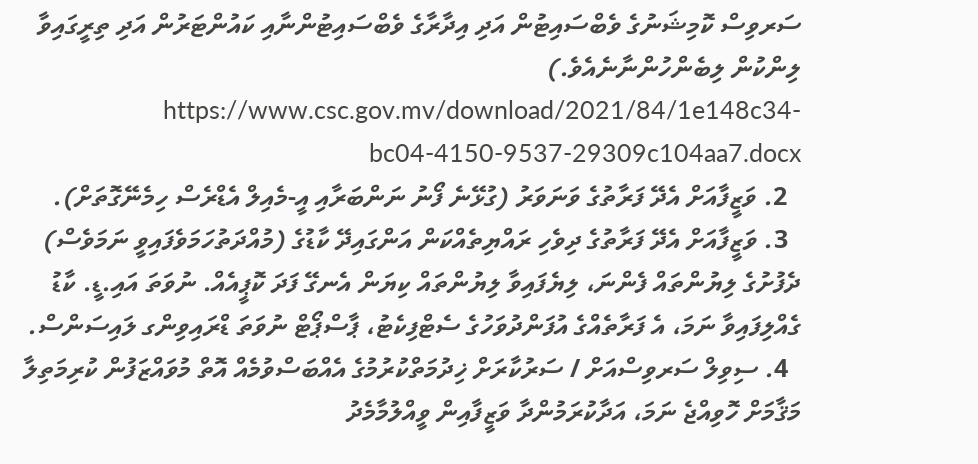ސަރވިސް ކޮމިޝަނުގެ ވެބްސައިޓުން އަދި އިދާރާގެ ވެބްސައިޓުންނާއި ކައުންޓަރުން އަދި ތިރީގައިވާ ލިންކުން ލިބެންހުންނާނެއެވެ.)  https://www.csc.gov.mv/download/2021/84/1e148c34-bc04-4150-9537-29309c104aa7.docx
  2. ވަޒީފާއަށް އެދޭ ފަރާތުގެ ވަނަވަރު (ގުޅޭނެ ފޯނު ނަންބަރާއި އީ-މެއިލް އެޑްރެސް ހިމެނޭގޮތަށް).
  3. ވަޒީފާއަށް އެދޭ ފަރާތުގެ ދިވެހި ރައްޔިތެއްކަން އަންގައިދޭ ކާޑުގެ (މުއްދަތުހަމަވެފައިވީ ނަމަވެސް) ދެފުށުގެ ލިޔުންތައް ފެންނަ، ލިޔެފައިވާ ލިޔުންތައް ކިޔަން އެނގޭ ފަދަ ކޮޕީއެއް. ނުވަތަ އައި.ޑީ. ކާޑު ގެއްލިފައިވާ ނަމަ، އެ ފަރާތެއްގެ އުފަންދުވަހުގެ ސެޓްފިކެޓު، ޕާސްޕޯޓް ނުވަތަ ޑްރައިވިންގ ލައިސަންސް.
  4. ސިވިލް ސަރވިސްއަށް / ސަރުކާރަށް ޚިދުމަތްކުރުމުގެ އެއްބަސްވުމެއް އޮތް މުވައްޒަފުން ކުރިމަތިލާ މަޤާމަށް ހޮވިއްޖެ ނަމަ، އަދާކުރަމުންދާ ވަޒީފާއިން ވީއްލުމާމެދު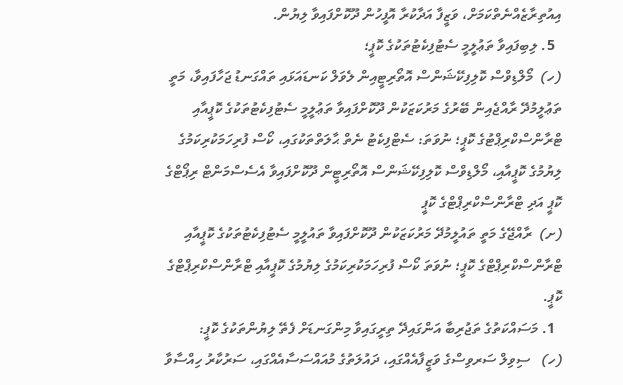އިއުތިރާޒެއްނެތްކަމަށް، ވަޒީފާ އަދާކުރާ އޮފީހުން ދޫކޮށްފައިވާ ލިޔުން.
  5. ލިބިފައިވާ ތަޢުލީމީ ސެޓުފިކެޓުތަކުގެ ކޮޕީ؛
(ހ)  މޯލްޑިވްސް ކޮލިފިކޭޝަންސް އޮތޯރިޓީއިން ލެވަލް ކަނޑައަޅައި ތައްގަނޑު ޖަހާފައިވާ، މަތީ ތަޢުލީމުދޭ ރާއްޖެއިން ބޭރުގެ މަރުކަޒަކުން ދޫކޮށްފައިވާ ތަޢުލީމީ ސެޓުފިކެޓުތަކުގެ ކޮޕީއާއި ޓްރާންސްކްރިޕްޓުގެ ކޮޕީ؛ ނުވަތަ: ސެޓްފިކެޓު ނެތް ޙާލަތްތަކުގައި، ކޯސް ފުރިހަމަކުރިކަމުގެ ލިޔުމުގެ ކޮޕީއާއި، މޯލްޑިވްސް ކޮލިފިކޭޝަންސް އޮތޯރިޓީން ދޫކޮށްފައިވާ އެސެސްމަންޓް ރިޕޯޓްގެ ކޮޕީ އަދި ޓްރާންސްކްރިޕްޓްގެ ކޮޕީ
(ށ)  ރާއްޖޭގެ މަތީ ތައުލީމުދޭ މަރުކަޒަކުން ދޫކޮށްފައިވާ ތައުލީމީ ސެޓުފިކެޓުތަކުގެ ކޮޕީއާއި ޓްރާންސްކްރިޕްޓްގެ ކޮޕީ؛ ނުވަތަ ކޯސް ފުރިހަމަކުރިކަމުގެ ލިޔުމުގެ ކޮޕީއާއި ޓްރާންސްކްރިޕްޓްގެ ކޮޕީ.
  1. މަސައްކަތުގެ ތަޖުރިބާ އަންގައިދޭ ތިރީގައިވާ މިންގަނޑަށް ފެތޭ ލިޔުންތަކުގެ ކޮޕީ:
(ހ)   ސިވިލް ސަރވިސްގެ ވަޒީފާއެއްގައި، ދައުލަތުގެ މުއައްސަސާއެއްގައި، ސަރުކާރު ހިއްސާވާ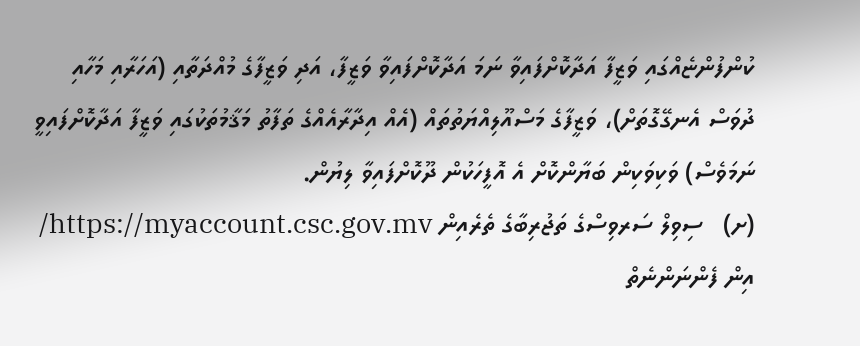ކުންފުންޏެއްގައި ވަޒީފާ އަދާކޮށްފައިވާ ނަމަ އަދާކޮށްފައިވާ ވަޒީފާ، އަދި ވަޒީފާގެ މުއްދަތާއި (އަހަރާއި މަހާއި ދުވަސް އެނގޭގޮތަށް)، ވަޒީފާގެ މަސްއޫލިއްޔަތުތައް (އެއް އިދާރާއެއްގެ ތަފާތު މަޤާމުތަކުގައި ވަޒީފާ އަދާކޮށްފައިވީ ނަމަވެސް) ވަކިވަކިން ބަޔާންކޮށް އެ އޮފީހަކުން ދޫކޮށްފައިވާ ލިޔުން.
(ށ)   ސިވިލް ސަރވިސްގެ ތަޖުރިބާގެ ތެރެއިން https://myaccount.csc.gov.mv/ އިން ފެންނަންނެތް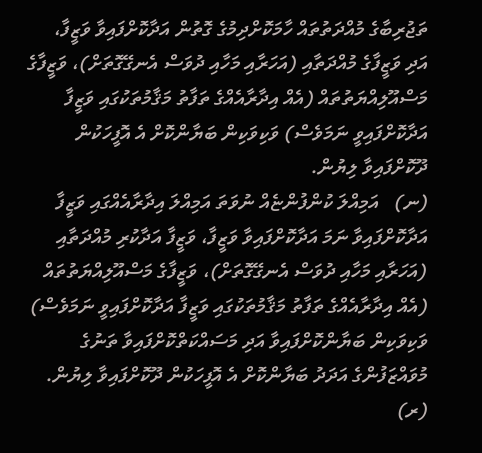ތަޖުރިބާގެ މުއްދަތުތައް ހާމަކޮށްދިމުގެ ގޮތުން އަދާކޮށްފައިވާ ވަޒީފާ، އަދި ވަޒީފާގެ މުއްދަތާއި (އަހަރާއި މަހާއި ދުވަސް އެނގޭގޮތަށް)، ވަޒީފާގެ މަސްއޫލިއްޔަތުތައް (އެއް އިދާރާއެއްގެ ތަފާތު މަޤާމުތަކުގައި ވަޒީފާ އަދާކޮށްފައިވީ ނަމަވެސް) ވަކިވަކިން ބަޔާންކޮށް އެ އޮފީހަކުން ދޫކޮށްފައިވާ ލިޔުން.
(ނ)   އަމިއްލަ ކުންފުންޏެއް ނުވަތަ އަމިއްލަ އިދާރާއެއްގައި ވަޒީފާ އަދާކޮށްފައިވާ ނަމަ އަދާކޮށްފައިވާ ވަޒީފާ، ވަޒީފާ އަދާކުރި މުއްދަތާއި (އަހަރާއި މަހާއި ދުވަސް އެނގޭގޮތަށް)، ވަޒީފާގެ މަސްއޫލިއްޔަތުތައް (އެއް އިދާރާއެއްގެ ތަފާތު މަޤާމުތަކުގައި ވަޒީފާ އަދާކޮށްފައިވީ ނަމަވެސް) ވަކިވަކިން ބަޔާންކޮށްފައިވާ އަދި މަސައްކަތްކޮށްފައިވާ ތަނުގެ މުވައްޒަފުންގެ އަދަދު ބަޔާންކޮށް އެ އޮފީހަކުން ދޫކޮށްފައިވާ ލިޔުން.
(ރ)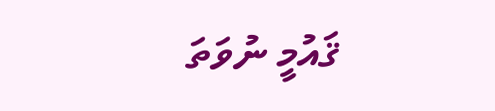ޤައުމީ ނުވަތަ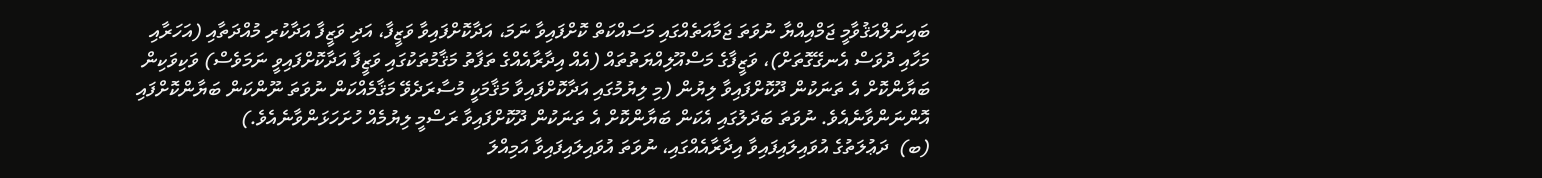ބައިނަލްއަޤުވާމީ ޖަމްއިއްޔާ ނުވަތަ ޖަމާއަތެއްގައި މަސައްކަތް ކޮށްފައިވާ ނަމަ، އަދާކޮށްފައިވާ ވަޒީފާ، އަދި ވަޒީފާ އަދާކުރި މުއްދަތާއި (އަހަރާއި މަހާއި ދުވަސް އެނގޭގޮތަށް)، ވަޒީފާގެ މަސްއޫލިއްޔަތުތައް (އެއް އިދާރާއެއްގެ ތަފާތު މަޤާމުތަކުގައި ވަޒީފާ އަދާކޮށްފައިވީ ނަމަވެސް) ވަކިވަކިން ބަޔާންކޮށް އެ ތަނަކުން ދޫކޮށްފައިވާ ލިޔުން (މި ލިޔުމުގައި އަދާކޮށްފައިވާ މަޤާމަކީ މުސާރަދެވޭ މަޤާމެއްކަން ނުވަތަ ނޫންކަން ބަޔާންކޮށްފައި އޮންނަންވާނެއެވެ. ނުވަތަ ބަދަލުގައި އެކަން ބަޔާންކޮށް އެ ތަނަކުން ދޫކޮށްފައިވާ ރަސްމީ ލިޔުމެއް ހުށަހަޅަންވާނެއެވެ.)
(ބ)  ދަޢުލަތުގެ އުވައިލައިފައިވާ އިދާރާއެއްގައި، ނުވަތަ އުވައިލައިފައިވާ އަމިއްލަ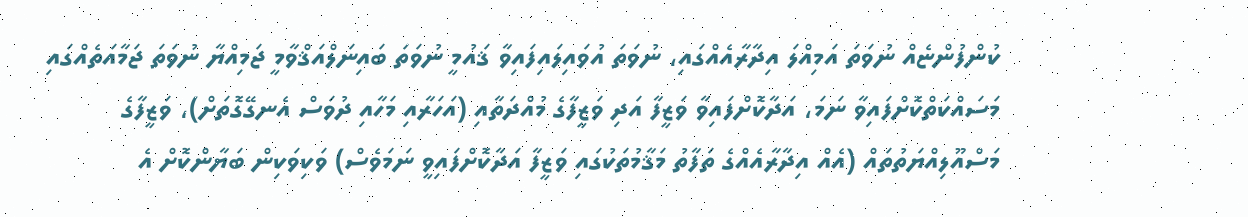ކުންފުންޏެއް ނުވަތަ އަމިއްލަ އިދާރާއެއްގައި، ނުވަތަ އުވައިލައިފައިވާ ޤައުމީ ނުވަތަ ބައިނަލްއަޤްވާމީ ޖަމިއްޔާ ނުވަތަ ޖަމާއަތެއްގައި މަސައްކަތްކޮށްފައިވާ ނަމަ، އަދާކޮށްފައިވާ ވަޒީފާ އަދި ވަޒީފާގެ މުއްދަތާއި (އަހަރާއި މަހާއި ދުވަސް އެނގޭގޮތަށް)، ވަޒީފާގެ މަސްއޫލިއްޔަތުތައް (އެއް އިދާރާއެއްގެ ތަފާތު މަޤާމުތަކުގައި ވަޒީފާ އަދާކޮށްފައިވީ ނަމަވެސް) ވަކިވަކިން ބަޔާންކޮށް އެ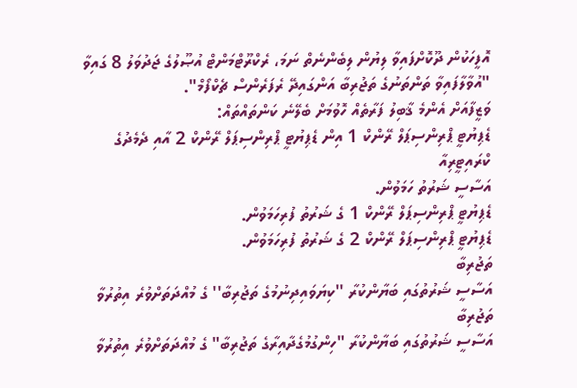އޮފީހަކުން ދޫކޮށްފައިވާ ލިޔުން ލިބެންނެތް ނަމަ، ރެކްރޫޓްމަންޓް އުޞޫލުގެ ޖަދުވަލު 8 ގައިވާ "އުވާލާފައިވާ ތަންތަނުގެ ތަޖުރިބާ އަންގައިދޭ ރެފަރެންސް ޗެކްފޯމް".
ވަޒީފާއަށް އެންމެ ޤާބިލު ފަރާތެއް ހޮވުމަށް ބެލޭނެ ކަންތައްތައް:
ޑެޕިޔުޓީ ޕްރިންސިޕަލް ރޭންކް 1 އިން ޑެޕިޔުޓީ ޕްރިންސިޕަލް ރޭންކް 2 އާއި ދެމެދުގެ ކްރައިޓީރިއާ
އަސާސީ ޝަރުތު ހަމަވުން.
ޑެޕިޔުޓީ ޕްރިންސިޕަލް ރޭންކް 1 ގެ ޝަރުތު ފުރިހަމަވުން.
ޑެޕިޔުޓީ ޕްރިންސިޕަލް ރޭންކް 2 ގެ ޝަރުތު ފުރިހަމަވުން.
ތަޖުރިބާ
އަސާސީ ޝަރުތުގައި ބަޔާންކުރާ ''ކިޔަވައިދިނުމުގެ ތަޖުރިބާ'' ގެ މުއްދަތަށްވުރެ އިތުރުވާ ތަޖުރިބާ
އަސާސީ ޝަރުތުގައި ބަޔާންކުރާ "ހިންގުމުގެދާއިރާގެ ތަޖުރިބާ" ގެ މުއްދަތަށްވުރެ އިތުރުވާ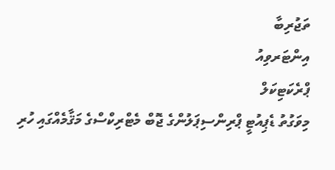ތަޖުރިބާ
އިންޓަރވިއު
ޕްރެކަޓިކަލް
މިވަގުތު ޑެޕިއުޓީ ޕްރިންސިޕަލުންގެ ޖޮބް މެޓްރިކްސްގެ މަޤާމެއްގައި ހުރި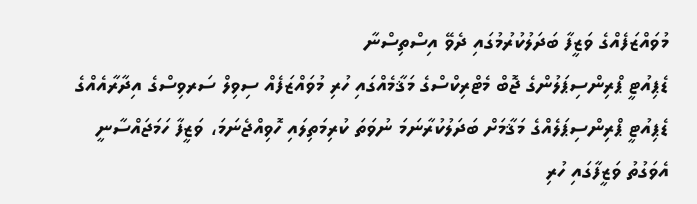މުވައްޒަފެއްގެ ވަޒީފާ ބަދަލުކުރުމުގައި ދެވޭ އިސްތިސްނާ
ޑެޕިއުޓީ ޕްރިންސިޕަލުންގެ ޖޮބް މެޓްރިކްސްގެ މަޤާމެއްގައި ހުރި މުވައްޒަފެއް ސިވިލް ސަރވިސްގެ އިދާރާއެއްގެ ޑެޕިއުޓީ ޕްރިންސިޕަލެއްގެ މަޤާމަށް ބަދަލުކުރާނަމަ ނުވަތަ ކުރިމަތިލައި ހޮވިއްޖެނަމަ، ވަޒީފާ ހަމަޖައްސާނީ އެވަގުތު ވަޒީފާގައި ހުރި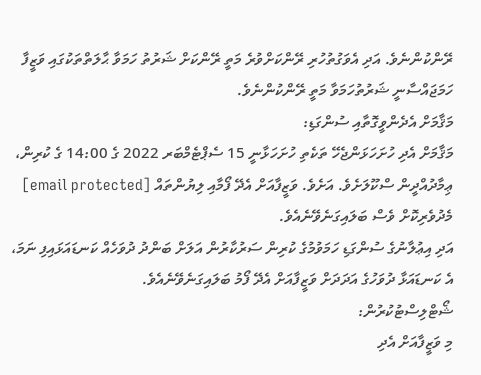ރޭންކުންނެވެ. އަދި އެވަގުތުހުރި ރޭންކަށްވުރެ މަތީ ރޭންކަށް ޝަރުތު ހަމަވާ ޙާލަތްތަކުގައި ވަޒީފާ ހަމަޖައްސާނީ ޝަރުތުހަމަވާ މަތީ ރޭންކުންނެވެ.
މަޤާމަށް އެދެންވީގޮތާއި ސުންގަޑި:
މަޤާމަށް އެދި ހުށަހަޅަންޖެހޭ ތަކެތި ހުށަހަޅާނީ 15 ސެޕްޓެމްބަރ 2022 ގެ 14:00 ގެ ކުރިން، ޢިމާދުއްދީން ސްކޫލަށެވެ. އަށެވެ. ވަޒީފާއަށް އެދޭ ފޯމާއި ލިޔުންތައް [email protected] މެދުވެރިކޮށް ވެސް ބަލައިގަނެވޭނެއެވެ.
އަދި އިޢުލާނުގެ ސުންގަޑި ހަމަވުމުގެ ކުރިން ސަރުކާރުން އަލަށް ބަންދު ދުވަހެއް ކަނޑައަޅައިފި ނަމަ، އެ ކަނޑައަޅާ ދުވަހުގެ އަދަދަށް ވަޒީފާއަށް އެދޭ ފޯމު ބަލައިގަނެވޭނެއެވެ.
ޝޯޓްލިސްޓުކުރުން:
މި ވަޒީފާއަށް އެދި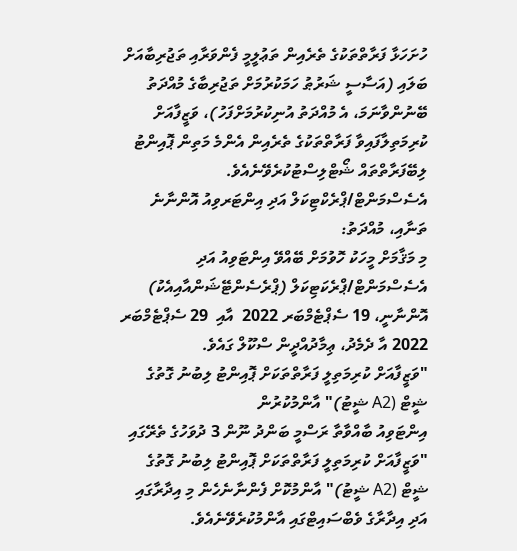ހުށަހަޅާ ފަރާތްތަކުގެ ތެރެއިން ތަޢުލީމީ ފެންވަރާއި ތަޖުރިބާއަށް ބަލައި (އަސާސީ ޝަރުޠު ހަމަކުރުމަށް ތަޖުރިބާގެ މުއްދަތު ބޭނުންވާނަމަ، އެ މުއްދަތު އުނިކުރުމަށްފަހު)، ވަޒީފާއަށް ކުރިމަތިލާފައިވާ ފަރާތްތަކުގެ ތެރެއިން އެންމެ މަތިން ޕޮއިންޓު ލިބޭފަރާތްތައް ޝޯޓްލިސްޓުކުރެވޭނެއެވެ.
އެސެސްމަންޓް/ޕްރެކްޓިކަލް އަދި އިންޓަރވިއު އޮންނާނެ ތަނާއި، މުއްދަތު:
މި މަޤާމަށް މީހަކު ހޮވުމަށް ބޭއްވޭ އިންޓަވިއު އަދި އެސެސްމަންޓް/ޕްރެކަޓިކަލް (ޕްރެސެންޓޭޝަންއާއިއެކު) އޮންނާނީ، 19 ސެޕްޓެމްބަރ 2022  އާއި  29 ސެޕްޓެމްބަރ 2022 އާ ދެމެދު، ޢިމާދުއްދީން ސްކޫލް ގައެވެ.
"ވަޒީފާއަށް ކުރިމަތިލީ ފަރާތްތަކަށް ޕޮއިންޓު ލިބުނު ގޮތުގެ ޝީޓް (A2 ޝީޓު)" އާންމުކުރުން
އިންޓަވިއު ބާއްވާތާ ރަސްމީ ބަންދު ނޫން 3 ދުވަހުގެ ތެރޭގައި "ވަޒީފާއަށް ކުރިމަތިލީ ފަރާތްތަކަށް ޕޮއިންޓު ލިބުނު ގޮތުގެ ޝީޓް (A2 ޝީޓު)" އާންމުކޮށް ފެންނާނެހެން މި އިދާރާގައި އަދި އިދާރާގެ ވެބްސައިޓްގައި އާންމުކުރެވޭނެއެވެ.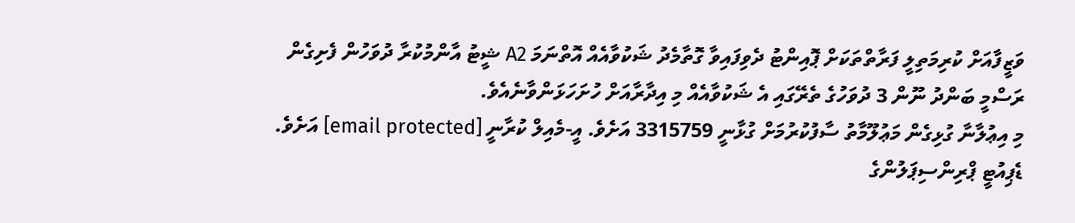ވަޒީފާއަށް ކުރިމަތިލީ ފަރާތްތަކަށް ޕޮއިންޓު ދެވިފައިވާ ގޮތާމެދު ޝަކުވާއެއް އޮތްނަމަ A2 ޝީޓު އާންމުކުރާ ދުވަހުން ފެށިގެން ރަސްމީ ބަންދު ނޫން 3 ދުވަހުގެ ތެރޭގައި އެ ޝަކުވާއެއް މި އިދާރާއަށް ހުށަހަޅަންވާނެއެވެ.
މި އިޢުލާނާ ގުޅިގެން މަޢުލޫމާތު ސާފުކުރުމަށް ގުޅާނީ 3315759 އަށެވެ. އީ-މެއިލް ކުރާނީ [email protected] އަށެވެ.
ޑެޕިއުޓީ ޕްރިންސިޕަލުންގެ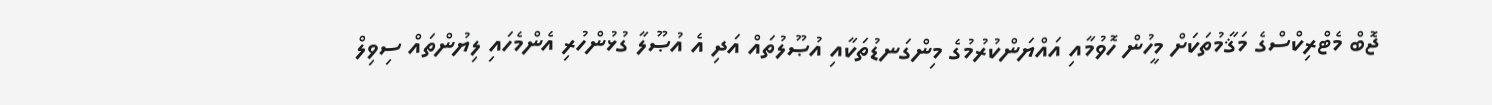ޖޮބް މެޓްރިކްސްގެ މަޤާމުތަކަށް މީހުން ހޮވުމާއި އައްޔަންކުރުމުގެ މިންގަނޑުތަކާއި އުޞޫލުތައް އަދި އެ އުޞޫލާ ގުޅުންހުރި އެންމެހައި ލިޔުންތައް ސިވިލް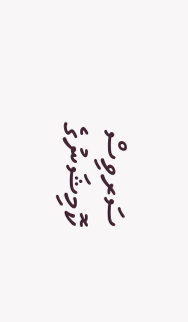ސަރވިސް ކޮމިޝަނުގެ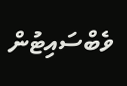ވެބްސައިޓުން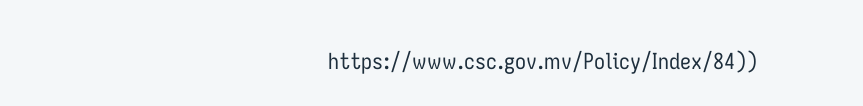https://www.csc.gov.mv/Policy/Index/84))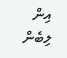އިން ލިބެން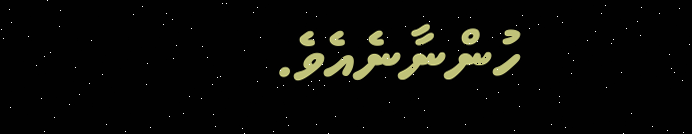ހުންނާނެއެވެ.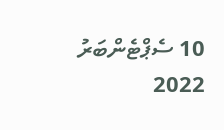10 ސެޕްޓެންބަރު 2022